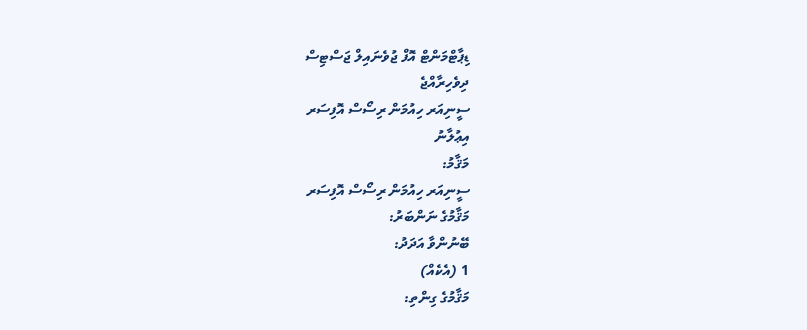ޑިޕާޓްމަންޓް އޮފް ޖުވެނައިލް ޖަސްޓިސް
ދިވެހިރާއްޖެ
ސީނިއަރ ހިއުމަން ރިސޯސް އޮފިސަރ
އިޢުލާނު
މަޤާމު:
ސީނިއަރ ހިއުމަން ރިސޯސް އޮފިސަރ
މަޤާމުގެ ނަންބަރު:
ބޭނުންވާ އަދަދު:
1 (އެކެއް)
މަޤާމުގެ ގިންތި: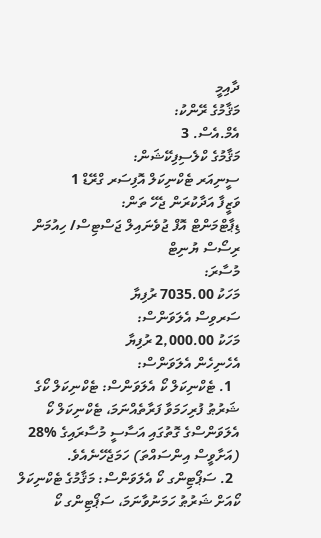ދާއިމީ
މަޤާމުގެ ރޭންކު:
އެމް.އެސް. 3
މަޤާމުގެ ކްލެސިފިކޭޝަން:
ސީނިއަރ ޓެކްނިކަލް އޮފިސަރ ގްރޭޑް 1
ވަޒީފާ އަދާކުރަން ޖެހޭ ތަން:
ޑިޕާޓްމަންޓް އޮފް ޖުވެނައިލް ޖަސްޓިސް/ ހިއުމަން ރިސޯސް ޔުނިޓް
މުސާރަ:
މަހަކު 7035.00 ރުފިޔާ
ސަރވިސް އެލަވަންސް:
މަހަކު 2,000.00 ރުފިޔާ
އެހެނިހެން އެލަވަންސް:
  1. ޓެކްނިކަލް ކޯ އެލަވަންސް: ޓެކްނިކަލް ކޯގެ ޝަރުޠު ފުރިހަމަވާ ފަރާތެއްނަމަ، ޓެކްނިކަލް ކޯ އެލަވަންސްގެ ގޮތުގައި އަސާސީ މުސާރައިގެ %28 (އަށާވީސް އިންސައްތަ) ހަމަޖެހޭނެއެވެ.
  2. ސަޕޯޓިންގ ކޯ އެލަވަންސް: މަޤާމުގެ ޓެކްނިކަލް ކޯއަށް ޝަރުޠު ހަމަނުވާނަމަ، ސަޕޯޓިންގ ކޯ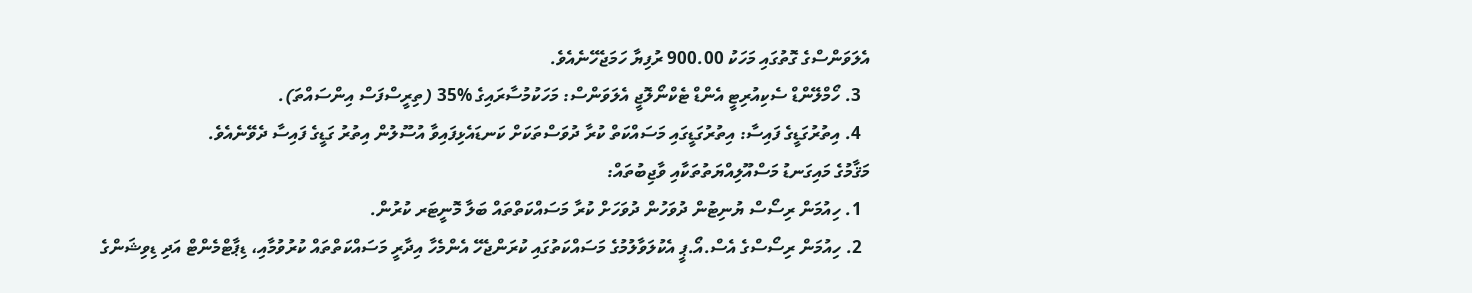އެލަވަންސްގެ ގޮތުގައި މަހަކު 900.00 ރުފިޔާ ހަމަޖެހޭނެއެވެ.
  3. ހޯމްލޭންޑް ސެކިއުރިޓީ އެންޑް ޓެކްނޯލޮޖީ އެލަވަންސް: މަހަކުމުސާރައިގެ %35 (ތިރީސްފަސް އިންސައްތަ).
  4. އިތުރުގަޑީގެ ފައިސާ: އިތުރުގަޑީގައި މަސައްކަތް ކުރާ ދުވަސްތަކަށް ކަނޑައެޅިފައިވާ އުސޫލުން އިތުރު ގަޑީގެ ފައިސާ ދެވޭނެއެވެ.
މަޤާމުގެ މައިގަނޑު މަސްއޫލިއްޔަތުތަކާއި ވާޖިބުތައް:
  1. ހިއުމަން ރިސޯސް ޔުނިޓުން ދުވަހުން ދުވަހަށް ކުރާ މަސައްކަތްތައް ބަލާ މޮނީޓަރ ކުރުން.
  2. ހިއުމަން ރިސޯސްގެ އެސް.އޯ.ޕީ އެކުލަވާލުމުގެ މަސައްކަތުގައި ކުރަންޖެހޭ އެންމެހާ އިދާރީ މަސައްކަތްތައް ކުރުވުމާއި، ޑިޕާޓްމެންޓް އަދި ޑިވިޝަންގެ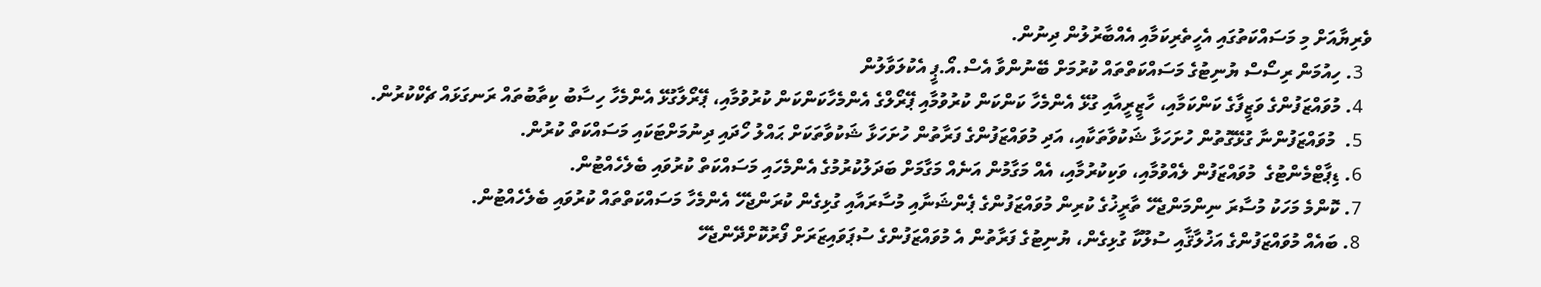ވެރިޔާއަށް މި މަސައްކަތުގައި އެހީތެރިކަމާއި އެއްބާރުލުން ދިނުން.
  3. ހިއުމަން ރިސޯސް ޔުނިޓުގެ މަސައްކަތްތައް ކުރުމަށް ބޭނުންވާ އެސް.އޯ.ޕީ އެކުލަވާލުން
  4. މުވައްޒަފުންގެ ވަޒީފާގެ ކަންކަމާއި، ހާޒީރީއާއި ގުޅޭ އެންމެހާ ކަންކަން ކުރުވުމާއި ޕޭރޯލްގެ އެންމެހާކަންކަން ކުރުވުމާއި، ޕޭރޯލާގުޅޭ އެންމެހާ ހިސާބު ކިތާބުތައް ރަނގަޅައް ޗެކްކުރުން.
  5.  މުވައްޒަފުންނާ ގުޅޭގޮތުން ހުށަހަޅާ ޝަކުވާތަކާއި، އަދި މުވައްޒަފުންގެ ފަރާތުން ހުށަހަޅާ ޝަކުވާތަކަށް ޙައްލު ހޯދައި ދިނުމަށްޓަކައި މަސައްކަތް ކުރުން.
  6. ޑިޕާޓްމެންޓުގެ  މުވައްޒަފުން ލެއްވުމާއި، ވަކިކުރުމާއި، އެއް މަގާމުން އަނެއް މަގާމަށް ބަދަލުކުރުމުގެ އެންމެހައި މަސައްކަތް ކުރުވައި ބެލެހެއްޓުން.
  7. ކޮންމެ މަހަކު މުސާރަ ނިންމަންޖެހޭ ތާރީޚުގެ ކުރިން މުވައްޒަފުންގެ ޕެންޝަނާއި މުސާރައާއި ގުޅިގެން ކުރަންޖެހޭ އެންމެހާ މަސައްކަތްތައް ކުރުވައި ބެލެހެއްޓުން.
  8. ބައެއް މުވައްޒަފުންގެ އަޚުލާޤާއި ސުލޫކާ ގުޅިގެން، ޔުނިޓުގެ ފަރާތުން އެ މުވައްޒަފުންގެ ސުޕަވައިޒަރަށް ފޯރުކޮށްދޭންޖެހޭ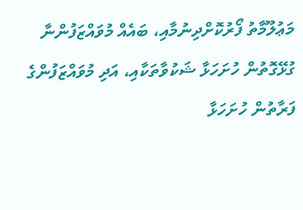މަޢުލޫމާތު ފޯރުކޮށްދިނުމާއި، ބައެއް މުވައްޒަފުންނާ ގުޅޭގޮތުން ހުށަހަޅާ ޝަކުވާތަކާއި، އަދި މުވައްޒަފުންގެ ފަރާތުން ހުށަހަޅާ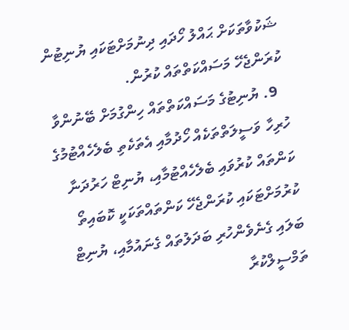ޝަކުވާތަކަށް ޙައްލު ހޯދައި ދިނުމަށްޓަކައި ޔުނިޓުން ކުރަންޖެހޭ މަސައްކަތްތައް ކުރުން.
  9. ޔުނިޓުގެ މަސައްކަތްތައް ހިންގުމަށް ބޭނުންވާ ހުރިހާ ވަސީލަތްތަކެއް ހޯދުމާއި އެތަކެތި ބެލެހެއްޓުމުގެ ކަންތައް ކުރުވައި ބެލެހެއްޓުމާއި، ޔުނިޓް ހަރުދަނާ ކުރުމަށްޓަކައި ކުރަންޖެހޭ ކަންތައްތަކަކީ ކޮބައިތޯ ބަލައި ގެނެވެންހުރި ބަދަލުތައް ގެނައުމާއި، ޔުނިޓް ތަމްސީލްކުރާ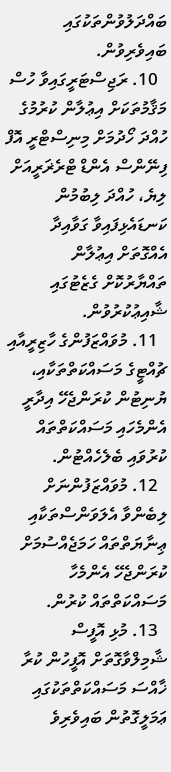ބައްދަލުވުންތަކުގައި ބައިވެރިވުން.
  10. ރަޖިސްޓަރީގައިވާ ހުސް މަޤާމުތަކަށް އިޢުލާން ކުރުމުގެ ހުއްދަ ހޯދުމަށް މިނިސްޓްރީ އޮފް ފިނޭންސް އެންޑް ޓްރެޜަރީއަށް ލިޔެ، ހުއްދަ ލިބުމުން ކަނޑައެޅިފައިވާ ގަވާއިދާ އެއްގޮތަށް އިޢުލާން ތައްޔާރުކޮށް ގެޒެޓުގައި ޝާއިޢުކުރުވުން.
  11. މުވައްޒަފުންގެ ހާޒިރީއާއި ޗުއްޓީގެ މަސައްކަތްތަކާއި، ޔުނިޓުން ކުރަންޖެހޭ އިދާރީ އެންމެހައި މަސައްކަތްތައް ކުރުވައި ބެލެހެއްޓުން.
  12. މުވައްޒަފުންނަށް ލިބެންވާ އެލަވަންސްތަކާއި ޢިނާޔަތްތައް ހަމަޖެއްސުމަށް ކުރަންޖެހޭ އެންމެހާ މަސައްކަތްތައް ކުރުން.
  13. މުޅި އޮފީސް ޝާމިލްވާގޮތަށް އޮފީހުން ކުރާ ޚާއްސަ މަސައްކަތްތަކުގައި ޢަމަލީގޮތުން ބައިވެރިވެ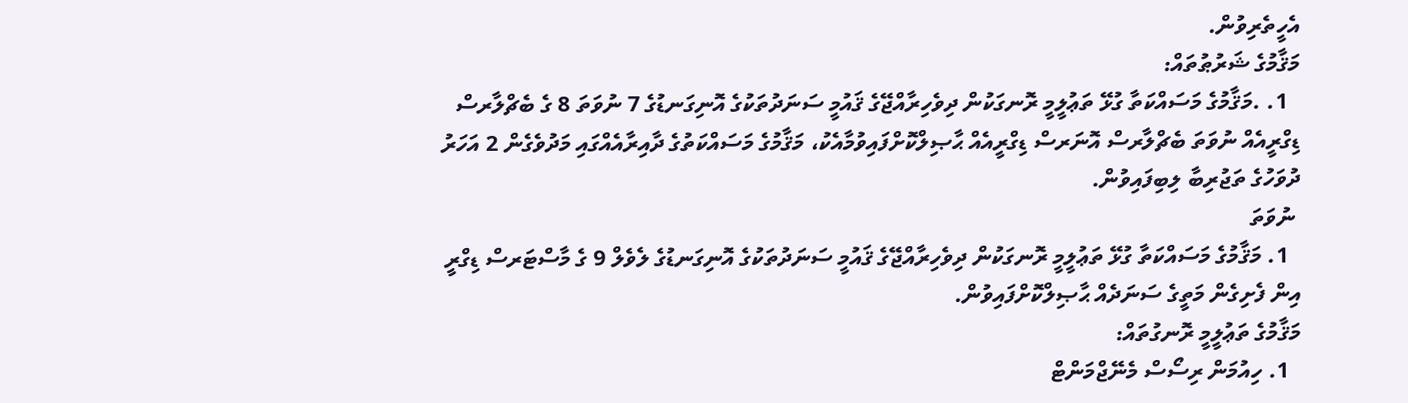އެހީތެރިވުން.
މަޤާމުގެ ޝަރުޠުތައް:
  1. .މަޤާމުގެ މަސައްކަތާ ގުޅޭ ތަޢުލީމީ ރޮނގަކުން ދިވެހިރާއްޖޭގެ ޤައުމީ ސަނަދުތަކުގެ އޮނިގަނޑުގެ 7 ނުވަތަ 8 ގެ ބެޗްލާރސް ޑިގްރީއެއް ނުވަތަ ބެޗްލާރސް އޮނަރސް ޑިގްރީއެއް ޙާޞިލްކޮށްފައިވުމާއެކު، މަޤާމުގެ މަސައްކަތުގެ ދާއިރާއެއްގައި މަދުވެގެން 2 އަހަރު ދުވަހުގެ ތަޖުރިބާ ލިބިފައިވުން.
 ނުވަތަ
  1. މަޤާމުގެ މަސައްކަތާ ގުޅޭ ތަޢުލީމީ ރޮނގަކުން ދިވެހިރާއްޖޭގެ ޤައުމީ ސަނަދުތަކުގެ އޮނިގަނޑުގެ ލެވެލް 9 ގެ މާސްޓަރސް ޑިގްރީ އިން ފެށިގެން މަތީގެ ސަނަދެއް ޙާޞިލްކޮށްފައިވުން.
މަޤާމުގެ ތަޢުލީމީ ރޮނގުތައް:
  1. ހިއުމަން ރިސޯސް މެނޭޖްމަންޓް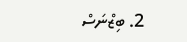2. ބިޒްނަސް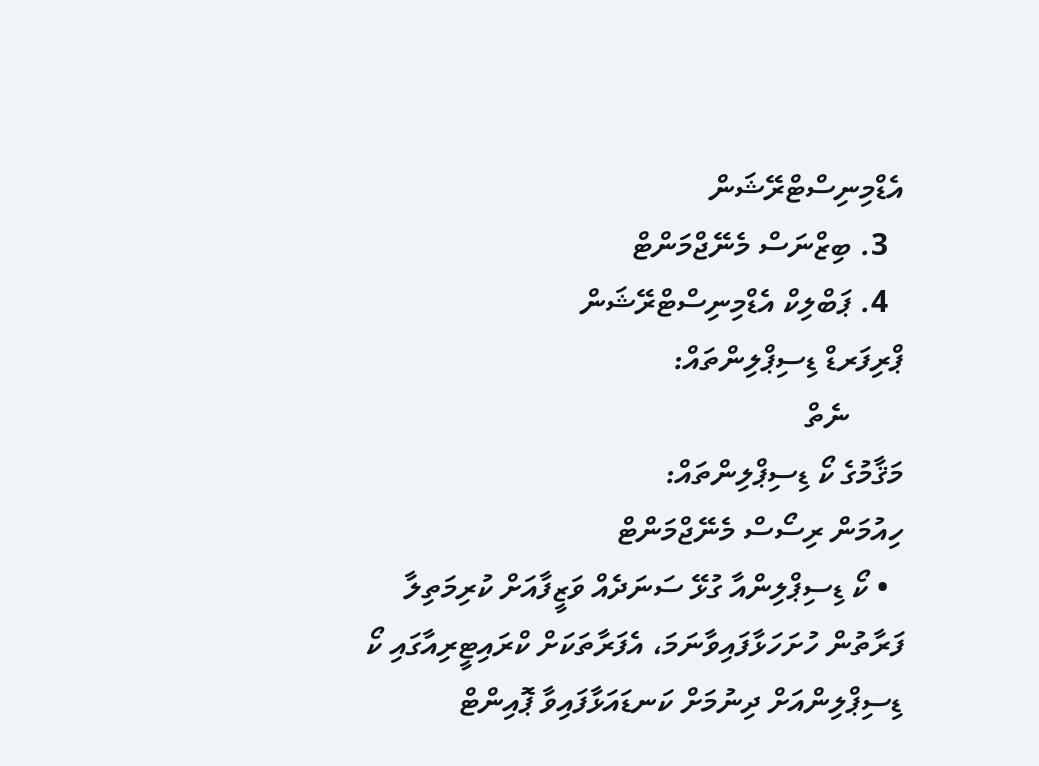އެޑްމިނިސްޓްރޭޝަން
  3. ބިޒްނަސް މެނޭޖްމަންޓް
  4. ޕަބްލިކް އެޑްމިނިސްޓްރޭޝަން
ޕްރިފަރޑް ޑިސިޕްލިންތައް:
       ނެތް
މަޤާމުގެ ކޯ ޑިސިޕްލިންތައް:
ހިއުމަން ރިސޯސް މެނޭޖްމަންޓް
  • ކޯ ޑިސިޕްލިންއާ ގުޅޭ ސަނަދެއް ވަޒީފާއަށް ކުރިމަތިލާ ފަރާތުން ހުށަހަޅާފައިވާނަމަ، އެފަރާތަކަށް ކްރައިޓީރިއާގައި ކޯ ޑިސިޕްލިންއަށް ދިނުމަށް ކަނޑައަޅާފައިވާ ޕޮއިންޓް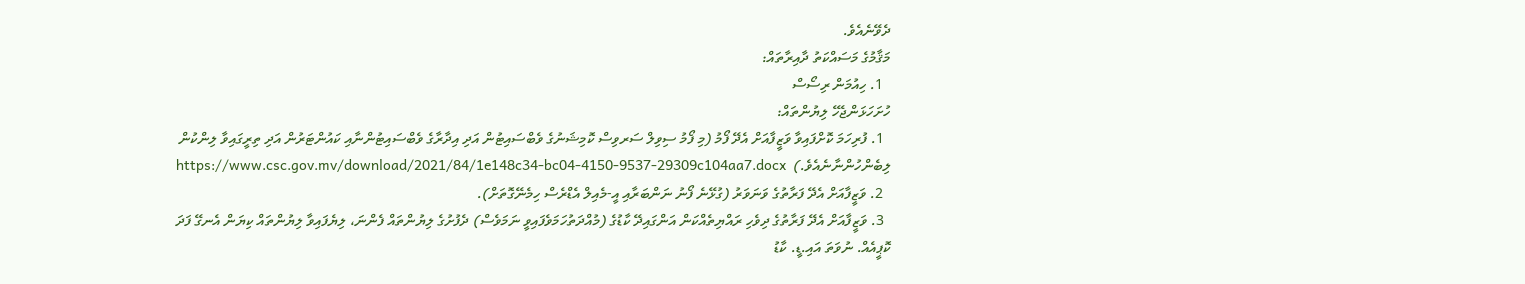ދެވޭނެއެވެ.
މަޤާމުގެ މަސައްކަތު ދާއިރާތައް:
  1. ހިއުމަން ރިސޯސް
ހުށަހަޅަންޖެހޭ ލިޔުންތައް:
  1. ފުރިހަމަ ކޮށްފައިވާ ވަޒީފާއަށް އެދޭ ފޯމު (މި ފޯމު ސިވިލް ސަރވިސް ކޮމިޝަނުގެ ވެބްސައިޓުން އަދި އިދާރާގެ ވެބްސައިޓުންނާއި ކައުންޓަރުން އަދި ތިރީގައިވާ ލިންކުން ލިބެންހުންނާނެއެވެ.)  https://www.csc.gov.mv/download/2021/84/1e148c34-bc04-4150-9537-29309c104aa7.docx
  2. ވަޒީފާއަށް އެދޭ ފަރާތުގެ ވަނަވަރު (ގުޅޭނެ ފޯނު ނަންބަރާއި އީ-މެއިލް އެޑްރެސް ހިމެނޭގޮތަށް).
  3. ވަޒީފާއަށް އެދޭ ފަރާތުގެ ދިވެހި ރައްޔިތެއްކަން އަންގައިދޭ ކާޑުގެ (މުއްދަތުހަމަވެފައިވީ ނަމަވެސް) ދެފުށުގެ ލިޔުންތައް ފެންނަ، ލިޔެފައިވާ ލިޔުންތައް ކިޔަން އެނގޭ ފަދަ ކޮޕީއެއް. ނުވަތަ އައި.ޑީ. ކާޑު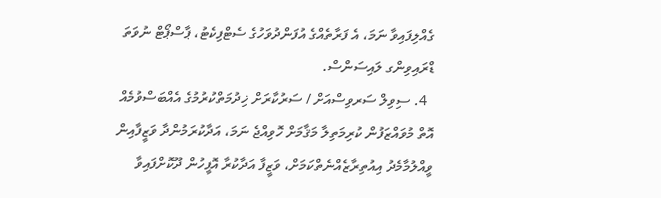ގެއްލިފައިވާ ނަމަ، އެ ފަރާތެއްގެ އުފަންދުވަހުގެ ސެޓްފިކެޓު، ޕާސްޕޯޓް ނުވަތަ ޑްރައިވިންގ ލައިސަންސް.
  4. ސިވިލް ސަރވިސްއަށް / ސަރުކާރަށް ޚިދުމަތްކުރުމުގެ އެއްބަސްވުމެއް އޮތް މުވައްޒަފުން ކުރިމަތިލާ މަޤާމަށް ހޮވިއްޖެ ނަމަ، އަދާކުރަމުންދާ ވަޒީފާއިން ވީއްލުމާމެދު އިއުތިރާޒެއްނެތްކަމަށް، ވަޒީފާ އަދާކުރާ އޮފީހުން ދޫކޮށްފައިވާ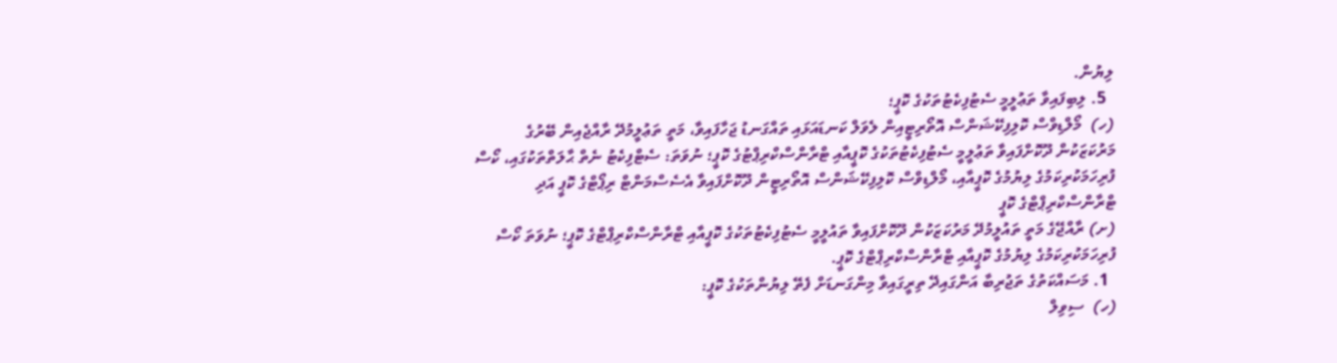ލިޔުން.
  5. ލިބިފައިވާ ތަޢުލީމީ ސެޓުފިކެޓުތަކުގެ ކޮޕީ؛
(ހ)  މޯލްޑިވްސް ކޮލިފިކޭޝަންސް އޮތޯރިޓީއިން ލެވަލް ކަނޑައަޅައި ތައްގަނޑު ޖަހާފައިވާ، މަތީ ތަޢުލީމުދޭ ރާއްޖެއިން ބޭރުގެ މަރުކަޒަކުން ދޫކޮށްފައިވާ ތަޢުލީމީ ސެޓުފިކެޓުތަކުގެ ކޮޕީއާއި ޓްރާންސްކްރިޕްޓުގެ ކޮޕީ؛ ނުވަތަ: ސެޓްފިކެޓު ނެތް ޙާލަތްތަކުގައި، ކޯސް ފުރިހަމަކުރިކަމުގެ ލިޔުމުގެ ކޮޕީއާއި، މޯލްޑިވްސް ކޮލިފިކޭޝަންސް އޮތޯރިޓީން ދޫކޮށްފައިވާ އެސެސްމަންޓް ރިޕޯޓްގެ ކޮޕީ އަދި ޓްރާންސްކްރިޕްޓްގެ ކޮޕީ
(ށ) ރާއްޖޭގެ މަތީ ތައުލީމުދޭ މަރުކަޒަކުން ދޫކޮށްފައިވާ ތައުލީމީ ސެޓުފިކެޓުތަކުގެ ކޮޕީއާއި ޓްރާންސްކްރިޕްޓްގެ ކޮޕީ؛ ނުވަތަ ކޯސް ފުރިހަމަކުރިކަމުގެ ލިޔުމުގެ ކޮޕީއާއި ޓްރާންސްކްރިޕްޓްގެ ކޮޕީ.
  1. މަސައްކަތުގެ ތަޖުރިބާ އަންގައިދޭ ތިރީގައިވާ މިންގަނޑަށް ފެތޭ ލިޔުންތަކުގެ ކޮޕީ:
(ހ)  ސިވިލް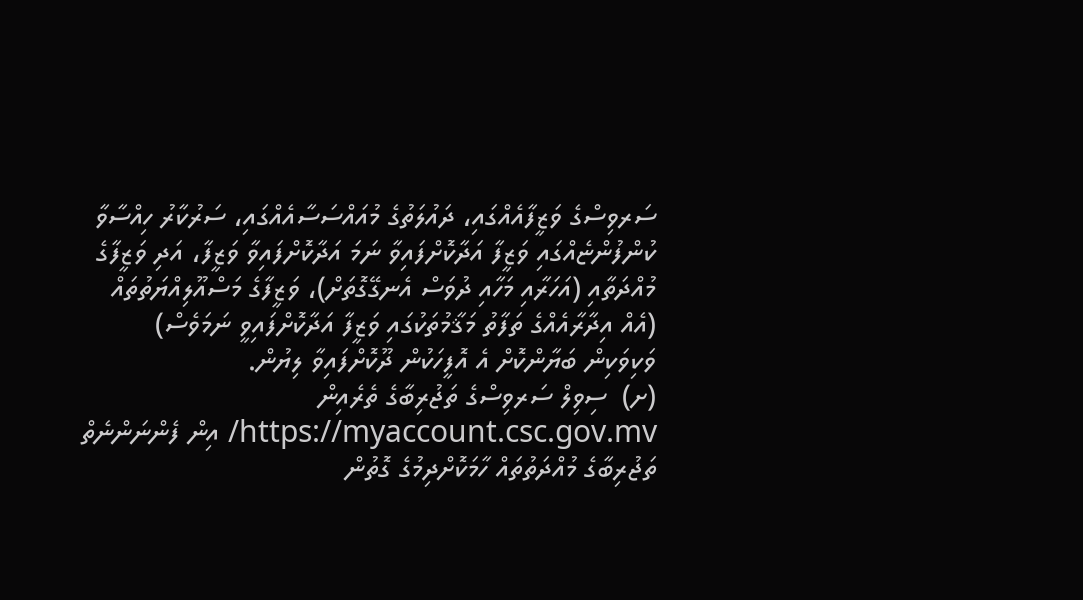ސަރވިސްގެ ވަޒީފާއެއްގައި، ދައުލަތުގެ މުއައްސަސާއެއްގައި، ސަރުކާރު ހިއްސާވާ ކުންފުންޏެއްގައި ވަޒީފާ އަދާކޮށްފައިވާ ނަމަ އަދާކޮށްފައިވާ ވަޒީފާ، އަދި ވަޒީފާގެ މުއްދަތާއި (އަހަރާއި މަހާއި ދުވަސް އެނގޭގޮތަށް)، ވަޒީފާގެ މަސްއޫލިއްޔަތުތައް (އެއް އިދާރާއެއްގެ ތަފާތު މަޤާމުތަކުގައި ވަޒީފާ އަދާކޮށްފައިވީ ނަމަވެސް) ވަކިވަކިން ބަޔާންކޮށް އެ އޮފީހަކުން ދޫކޮށްފައިވާ ލިޔުން.
(ށ)  ސިވިލް ސަރވިސްގެ ތަޖުރިބާގެ ތެރެއިން https://myaccount.csc.gov.mv/ އިން ފެންނަންނެތް ތަޖުރިބާގެ މުއްދަތުތައް ހާމަކޮށްދިމުގެ ގޮތުން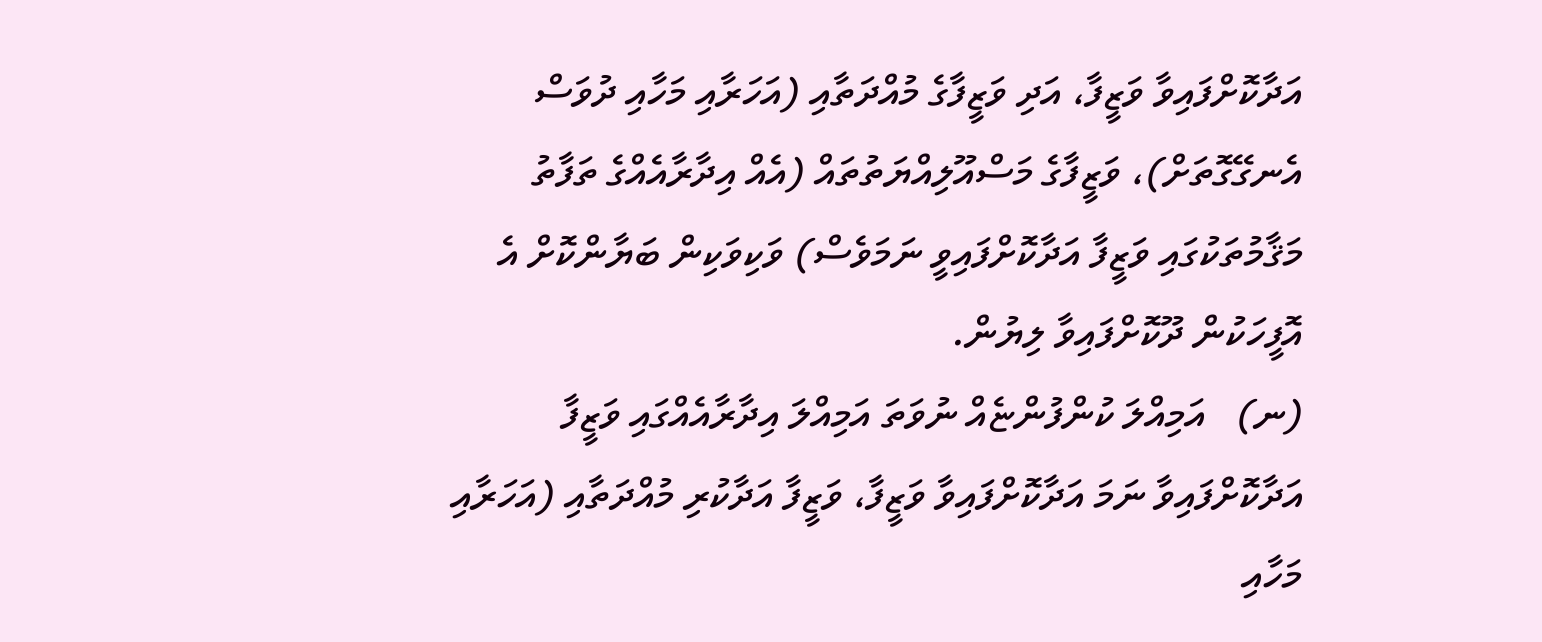އަދާކޮށްފައިވާ ވަޒީފާ، އަދި ވަޒީފާގެ މުއްދަތާއި (އަހަރާއި މަހާއި ދުވަސް އެނގޭގޮތަށް)، ވަޒީފާގެ މަސްއޫލިއްޔަތުތައް (އެއް އިދާރާއެއްގެ ތަފާތު މަޤާމުތަކުގައި ވަޒީފާ އަދާކޮށްފައިވީ ނަމަވެސް) ވަކިވަކިން ބަޔާންކޮށް އެ އޮފީހަކުން ދޫކޮށްފައިވާ ލިޔުން.
(ނ)   އަމިއްލަ ކުންފުންޏެއް ނުވަތަ އަމިއްލަ އިދާރާއެއްގައި ވަޒީފާ އަދާކޮށްފައިވާ ނަމަ އަދާކޮށްފައިވާ ވަޒީފާ، ވަޒީފާ އަދާކުރި މުއްދަތާއި (އަހަރާއި މަހާއި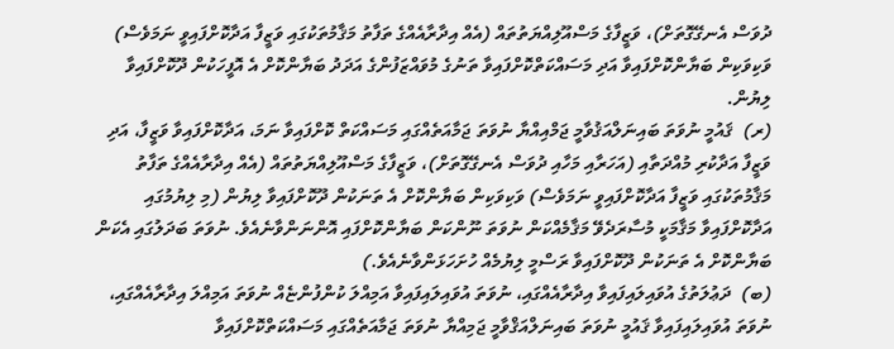ދުވަސް އެނގޭގޮތަށް)، ވަޒީފާގެ މަސްއޫލިއްޔަތުތައް (އެއް އިދާރާއެއްގެ ތަފާތު މަޤާމުތަކުގައި ވަޒީފާ އަދާކޮށްފައިވީ ނަމަވެސް) ވަކިވަކިން ބަޔާންކޮށްފައިވާ އަދި މަސައްކަތްކޮށްފައިވާ ތަނުގެ މުވައްޒަފުންގެ އަދަދު ބަޔާންކޮށް އެ އޮފީހަކުން ދޫކޮށްފައިވާ ލިޔުން.
(ރ)  ޤައުމީ ނުވަތަ ބައިނަލްއަޤުވާމީ ޖަމްއިއްޔާ ނުވަތަ ޖަމާއަތެއްގައި މަސައްކަތް ކޮށްފައިވާ ނަމަ، އަދާކޮށްފައިވާ ވަޒީފާ، އަދި ވަޒީފާ އަދާކުރި މުއްދަތާއި (އަހަރާއި މަހާއި ދުވަސް އެނގޭގޮތަށް)، ވަޒީފާގެ މަސްއޫލިއްޔަތުތައް (އެއް އިދާރާއެއްގެ ތަފާތު މަޤާމުތަކުގައި ވަޒީފާ އަދާކޮށްފައިވީ ނަމަވެސް) ވަކިވަކިން ބަޔާންކޮށް އެ ތަނަކުން ދޫކޮށްފައިވާ ލިޔުން (މި ލިޔުމުގައި އަދާކޮށްފައިވާ މަޤާމަކީ މުސާރަދެވޭ މަޤާމެއްކަން ނުވަތަ ނޫންކަން ބަޔާންކޮށްފައި އޮންނަންވާނެއެވެ. ނުވަތަ ބަދަލުގައި އެކަން ބަޔާންކޮށް އެ ތަނަކުން ދޫކޮށްފައިވާ ރަސްމީ ލިޔުމެއް ހުށަހަޅަންވާނެއެވެ.)
(ބ)  ދަޢުލަތުގެ އުވައިލައިފައިވާ އިދާރާއެއްގައި، ނުވަތަ އުވައިލައިފައިވާ އަމިއްލަ ކުންފުންޏެއް ނުވަތަ އަމިއްލަ އިދާރާއެއްގައި، ނުވަތަ އުވައިލައިފައިވާ ޤައުމީ ނުވަތަ ބައިނަލްއަޤްވާމީ ޖަމިއްޔާ ނުވަތަ ޖަމާއަތެއްގައި މަސައްކަތްކޮށްފައިވާ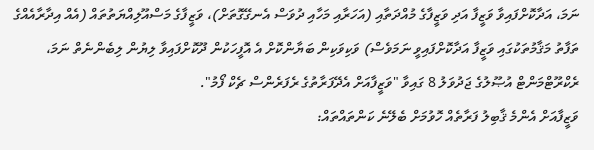ނަމަ، އަދާކޮށްފައިވާ ވަޒީފާ އަދި ވަޒީފާގެ މުއްދަތާއި (އަހަރާއި މަހާއި ދުވަސް އެނގޭގޮތަށް)، ވަޒީފާގެ މަސްއޫލިއްޔަތުތައް (އެއް އިދާރާއެއްގެ ތަފާތު މަޤާމުތަކުގައި ވަޒީފާ އަދާކޮށްފައިވީ ނަމަވެސް) ވަކިވަކިން ބަޔާންކޮށް އެ އޮފީހަކުން ދޫކޮށްފައިވާ ލިޔުން ލިބެންނެތް ނަމަ، ރެކްރޫޓްމަންޓް އުޞޫލުގެ ޖަދުވަލު 8 ގައިވާ "ވަޒީފާއަށް އެދޭފަރާތުގެ ރެފަރެންސް ޗެކް ފޯމު".
ވަޒީފާއަށް އެންމެ ޤާބިލު ފަރާތެއް ހޮވުމަށް ބެލޭނެ ކަންތައްތައް: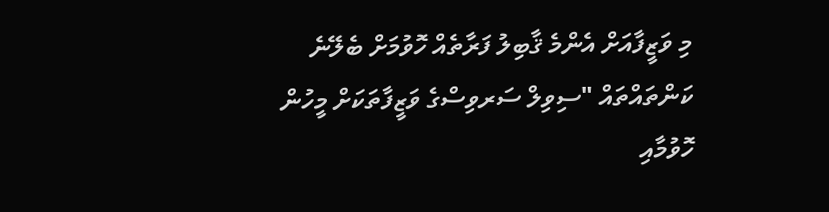މި ވަޒީފާއަށް އެންމެ ޤާބިލު ފަރާތެއް ހޮވުމަށް ބެލޭނެ ކަންތައްތައް "ސިވިލް ސަރވިސްގެ ވަޒީފާތަކަށް މީހުން ހޮވުމާއި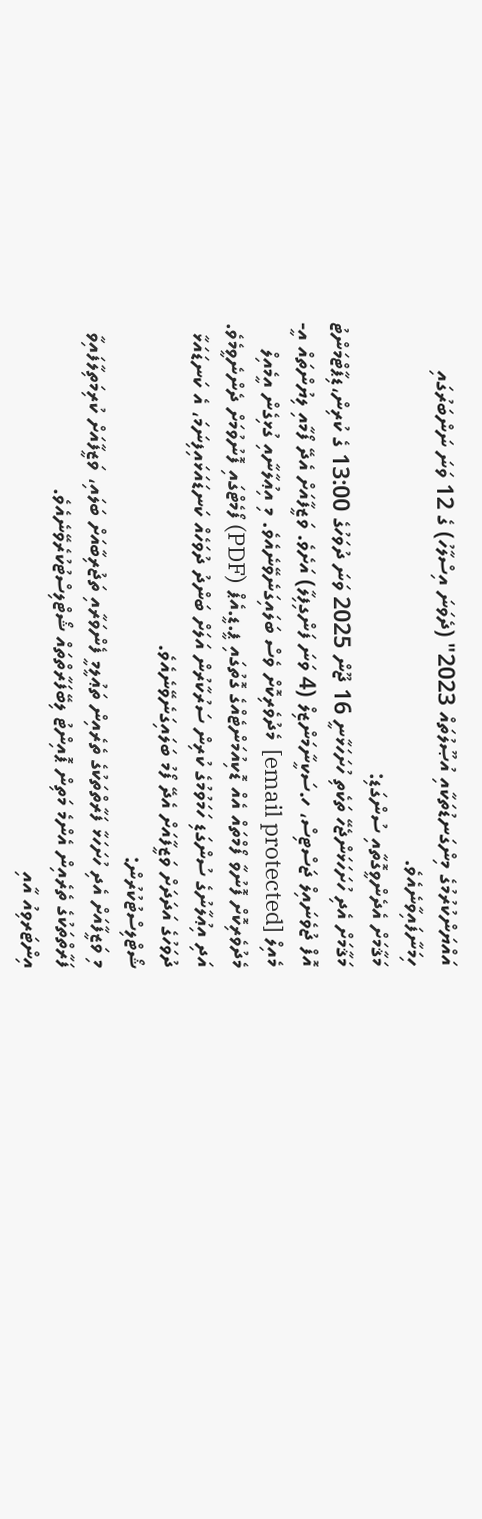އައްޔަންކުރުމުގެ މިންގަނޑުތަކާއި އުޞޫލުތައް 2023" (ދެވަނަ އިސްލާހު) ގެ 12 ވަނަ ނަންބަރުގައި ހިމަނާފައިވާނެއެވެ.
މަޤާމަށް އެދެންވީގޮތާއި ސުންގަޑި:
މަޤާމަށް އެދި ހުށަހަޅަންޖެހޭ ތަކެތި ހުށަހަޅާނީ 16 ޖޫން 2025 ވަނަ ދުވަހުގެ 13:00 ގެ ކުރިން،ޑިޕާޓްމަންޓު އޮފް ޖުވެނައިލް ޖަސްޓިސް، ހ.ސަކީނާމަންޒިލް (4 ވަނަ ފަންގިފިލާ) އަށެވެ. ވަޒީފާއަށް އެދޭ ފޯމާއި ލިޔުންތައް އީ-މެއިލް [email protected]  މެދުވެރިކޮށް ވެސް ބަލައިގަނެވޭނެއެވެ. މި އިޢުލާނާއި ގުޅިގެން އީމެއިލް މެދުވެރިކޮށް ފޮނުވާ ފޯމްތައް އެއް ޑޮކިއުމަންޓެއްގެ ގޮތުގައި ޕީ.ޑީ.އެޕް (PDF) ފޯމެޓްގައި ފޮނުވުމަށް ދެންނެވީމެވެ.
އަދި އިޢުލާނުގެ ސުންގަޑި ހަމަވުމުގެ ކުރިން ސަރުކާރުން އަލަށް ބަންދު ދުވަހެއް ކަނޑައަޅައިފިނަމަ، އެ ކަނޑައަޅާ ދުވަހުގެ އަދަދަށް ވަޒީފާއަށް އެދޭ ފޯމު ބަލައިގަނެވޭނެއެވެ.
ޝޯޓްލިސްޓުކުރުން:
މި ވަޒީފާއަށް އެދި ހުށަހަޅާ ފަރާތްތަކުގެ ތެރެއިން ތަޢުލީމީ ފެންވަރާއި ތަޖުރިބާއަށް ބަލައި، ވަޒީފާއަށް ކުރިމަތިލާފައިވާ ފަރާތްތަކުގެ ތެރެއިން އެންމެ މަތިން ޕޮއިންޓު ލިބޭފަރާތްތައް ޝޯޓްލިސްޓުކުރެވޭނެއެވެ.
އިންޓަރވިއު އާއި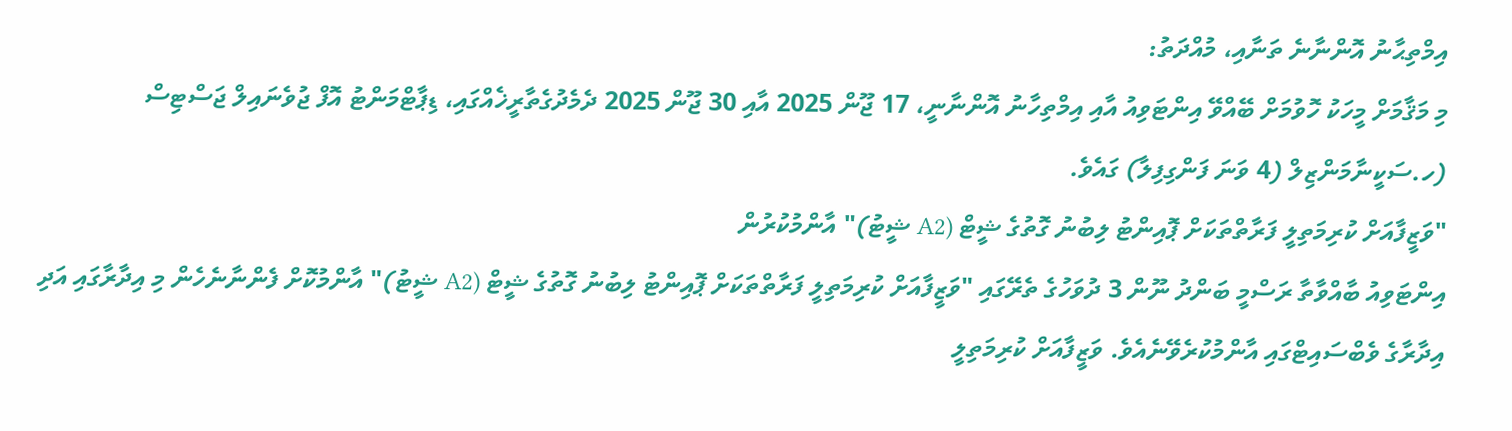އިމްތިޙާނު އޮންނާނެ ތަނާއި، މުއްދަތު:
މި މަޤާމަށް މީހަކު ހޮވުމަށް ބޭއްވޭ އިންޓަވިއު އާއި އިމްތިހާނު އޮންނާނީ، 17 ޖޫން 2025 އާއި 30 ޖޫން 2025 ދެމެދުގެތާރީޚެއްގައި، ޑިޕާޓްމަންޓު އޮފް ޖުވެނައިލް ޖަސްޓިސް (ހ.ސަކީނާމަންޒިލް (4 ވަނަ ފަންގިފިލާ) ގައެވެ.
"ވަޒީފާއަށް ކުރިމަތިލީ ފަރާތްތަކަށް ޕޮއިންޓު ލިބުނު ގޮތުގެ ޝީޓް (A2 ޝީޓު)" އާންމުކުރުން
އިންޓަވިއު ބާއްވާތާ ރަސްމީ ބަންދު ނޫން 3 ދުވަހުގެ ތެރޭގައި "ވަޒީފާއަށް ކުރިމަތިލީ ފަރާތްތަކަށް ޕޮއިންޓު ލިބުނު ގޮތުގެ ޝީޓް (A2 ޝީޓު)" އާންމުކޮށް ފެންނާނެހެން މި އިދާރާގައި އަދި އިދާރާގެ ވެބްސައިޓްގައި އާންމުކުރެވޭނެއެވެ. ވަޒީފާއަށް ކުރިމަތިލީ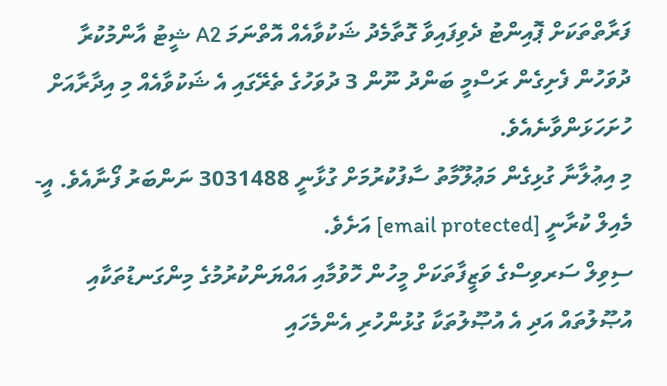ފަރާތްތަކަށް ޕޮއިންޓު ދެވިފައިވާ ގޮތާމެދު ޝަކުވާއެއް އޮތްނަމަ A2 ޝީޓު އާންމުކުރާ ދުވަހުން ފެށިގެން ރަސްމީ ބަންދު ނޫން 3 ދުވަހުގެ ތެރޭގައި އެ ޝަކުވާއެއް މި އިދާރާއަށް ހުށަހަޅަންވާނެއެވެ.
މި އިޢުލާނާ ގުޅިގެން މަޢުލޫމާތު ސާފުކުރުމަށް ގުޅާނީ 3031488 ނަންބަރު ފޯނާއެވެ. އީ-މެއިލް ކުރާނީ [email protected] އަށެވެ.
ސިވިލް ސަރވިސްގެ ވަޒީފާތަކަށް މީހުން ހޮވުމާއި އައްޔަންކުރުމުގެ މިންގަނޑުތަކާއި އުޞޫލުތައް އަދި އެ އުޞޫލުތަކާ ގުޅުންހުރި އެންމެހައި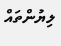ލިޔުންތައް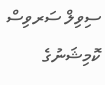ސިވިލް ސަރވިސް ކޮމިޝަނުގެ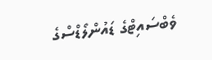ވެބްސައިޓްގެ ޑައުންލޯޑްސްގެ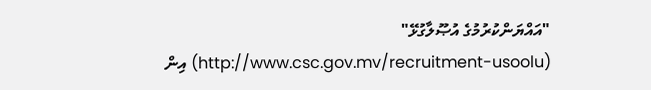"އައްޔަންކުރުމުގެ އުޞޫލާގުޅޭ" (http://www.csc.gov.mv/recruitment-usoolu) އިން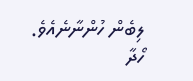ލިބެން ހުންނާނެއެވެ.
ހޯދާ